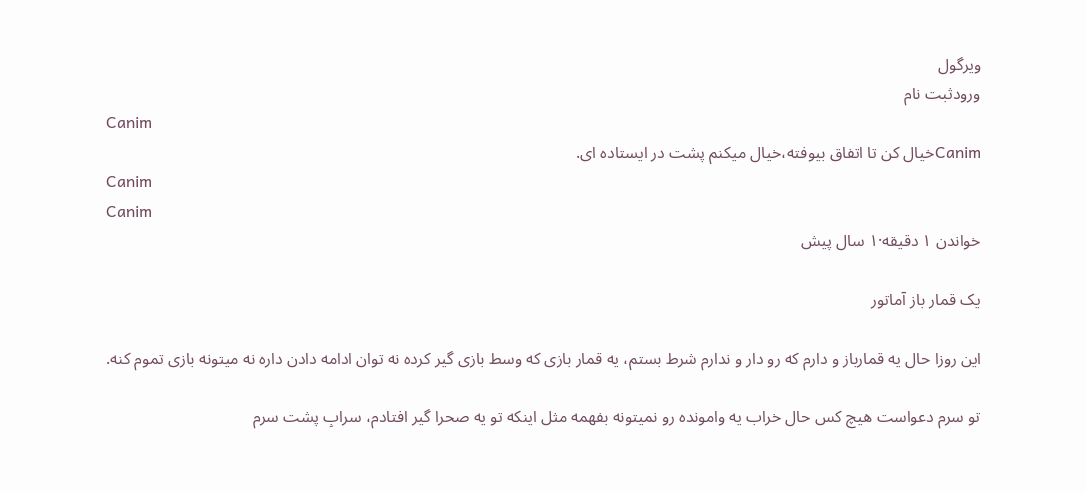ویرگول
ورودثبت نام
Canim
Canimخیال کن تا اتفاق بیوفته،خیال میکنم پشت در ایستاده ای.
Canim
Canim
خواندن ۱ دقیقه·۱ سال پیش

یک قمار باز آماتور

این روزا حال یه قمارباز و دارم که رو دار و ندارم شرط بستم، یه قمار بازی که وسط بازی گیر کرده نه توان ادامه دادن داره نه میتونه بازی تموم کنه.

تو سرم دعواست هیچ کس حال خراب یه وامونده رو نمیتونه بفهمه مثل اینکه تو یه صحرا گیر افتادم، سرابِ پشت سرم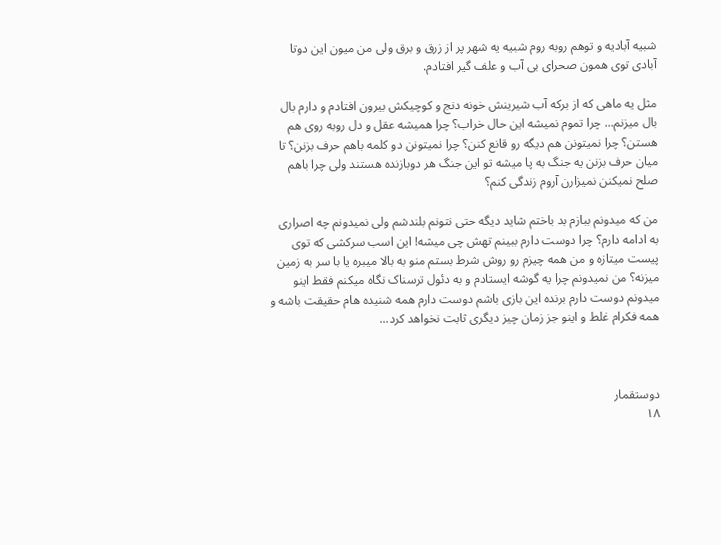شبیه آبادیه و توهم روبه روم شبیه یه شهر پر از زرق و برق ولی من میون این دوتا آبادی توی همون صحرای بی آب و علف گیر افتادم.

مثل یه ماهی که از برکه آب شیرینش خونه دنج و کوچیکش بیرون افتادم و دارم بال بال میزنم... چرا تموم نمیشه این حال خراب؟ چرا همیشه عقل و دل روبه روی هم هستن؟ چرا نمیتونن هم دیگه رو قانع کنن؟ چرا نمیتونن دو کلمه باهم حرف بزنن؟ تا میان حرف بزنن یه جنگ به پا میشه تو این جنگ هر دوبازنده هستند ولی چرا باهم صلح نمیکنن نمیزارن آروم زندگی کنم؟

من که میدونم ببازم بد باختم شاید دیگه حتی نتونم بلندشم ولی نمیدونم چه اصراری به ادامه دارم؟ چرا دوست دارم ببینم تهش چی میشه! این اسب سرکشی که توی پیست میتازه و من همه چیزم رو روش شرط بستم منو به بالا میبره یا با سر به زمین میزنه؟ من نمیدونم چرا یه گوشه ایستادم و به دئول ترسناک نگاه میکنم فقط اینو میدونم دوست دارم برنده این بازی باشم دوست دارم همه شنیده هام حقیقت باشه و همه فکرام غلط و اینو جز زمان چیز دیگری ثابت نخواهد کرد...



دوستقمار
۱۸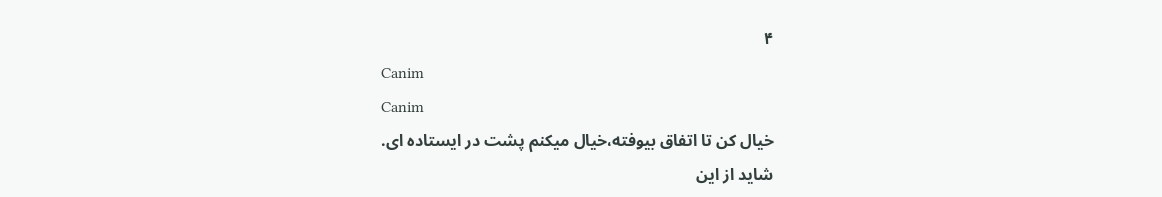۴
Canim
Canim
خیال کن تا اتفاق بیوفته،خیال میکنم پشت در ایستاده ای.
شاید از این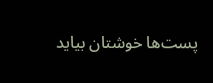پست‌ها خوشتان بیاید